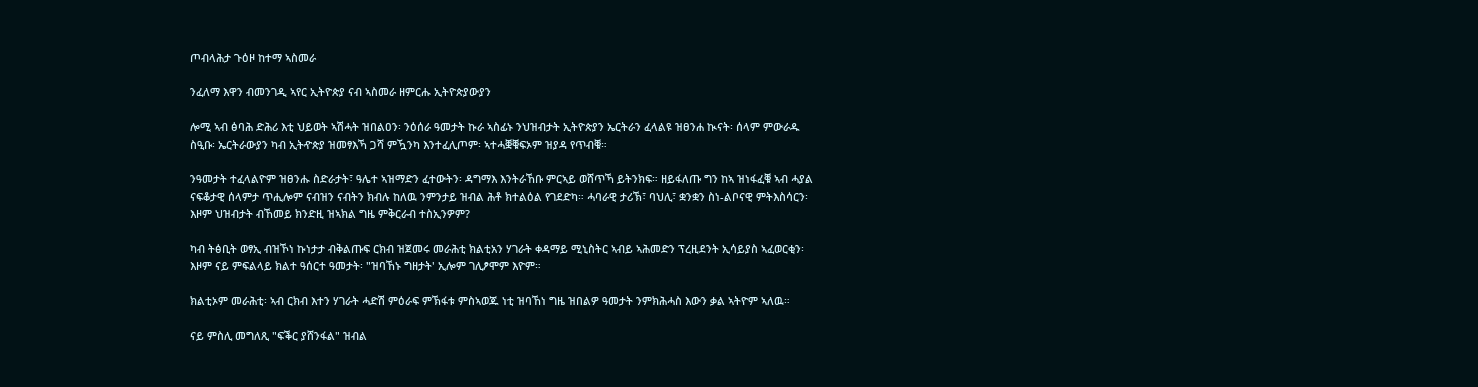ጦብላሕታ ጉዕዞ ከተማ ኣስመራ

ንፈለማ እዋን ብመንገዲ ኣየር ኢትዮጵያ ናብ ኣስመራ ዘምርሑ ኢትዮጵያውያን

ሎሚ ኣብ ፅባሕ ድሕሪ እቲ ህይወት ኣሽሓት ዝበልዐን፡ ንዕሰራ ዓመታት ኩራ ኣስፊኑ ንህዝብታት ኢትዮጵያን ኤርትራን ፈላልዩ ዝፀንሐ ኲናት፡ ሰላም ምውራዱ ስዒቡ፡ ኤርትራውያን ካብ ኢትዯጵያ ዝመፃእኻ ጋሻ ምዃንካ እንተፈሊጦም፡ ኣተሓቛቑፍኦም ዝያዳ የጥብቑ።

ንዓመታት ተፈላልዮም ዝፀንሑ ስድራታት፣ ዓሌተ ኣዝማድን ፈተውትን፡ ዳግማእ እንትራኸቡ ምርኣይ ወሸጥኻ ይትንክፍ። ዘይፋለጡ ግን ከኣ ዝነፋፈቑ ኣብ ሓያል ናፍቆታዊ ሰላምታ ጥሒሎም ናብዝን ናብትን ክብሉ ከለዉ ንምንታይ ዝብል ሕቶ ክተልዕል የገደድካ። ሓባራዊ ታሪኽ፣ ባህሊ፣ ቋንቋን ስነ-ልቦናዊ ምትእስሳርን፡ እዞም ህዝብታት ብኸመይ ክንድዚ ዝኣክል ግዜ ምቅርራብ ተስኢንዎም?

ካብ ትፅቢት ወፃኢ ብዝኾነ ኩነታታ ብቅልጡፍ ርክብ ዝጀመሩ መራሕቲ ክልቲአን ሃገራት ቀዳማይ ሚኒስትር ኣብይ ኣሕመድን ፕረዚደንት ኢሳይያስ ኣፈወርቂን፡ እዞም ናይ ምፍልላይ ክልተ ዓሰርተ ዓመታት፡ "ዝባኸኑ ግዘታት' ኢሎም ገሊፆሞም እዮም።

ክልቲኦም መራሕቲ፡ ኣብ ርክብ እተን ሃገራት ሓድሽ ምዕራፍ ምኽፋቱ ምስኣወጁ ነቲ ዝባኸነ ግዜ ዝበልዎ ዓመታት ንምክሕሓስ እውን ቃል ኣትዮም ኣለዉ።

ናይ ምስሊ መግለጺ "ፍቕር ያሸንፋል" ዝብል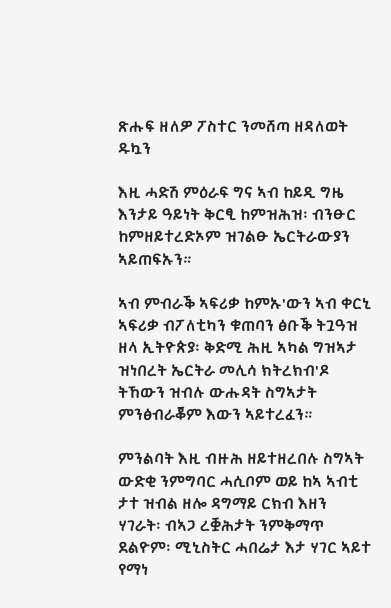ጽሑፍ ዘለዎ ፖስተር ንመሸጣ ዘዳለወት ዱኳን

እዚ ሓድሽ ምዕራፍ ግና ኣብ ከይዲ ግዜ እንታይ ዓይነት ቅርፂ ከምዝሕዝ፡ ብንፁር ከምዘይተረድኦም ዝገልፁ ኤርትራውያን ኣይጠፍኡን።

ኣብ ምብራቕ ኣፍሪቃ ከምኡ'ውን ኣብ ቀርኒ ኣፍሪቃ ብፖለቲካን ቁጠባን ፅቡቕ ትጓዓዝ ዘላ ኢትዮጵያ፡ ቅድሚ ሕዚ ኣካል ግዝኣታ ዝነበረት ኤርትራ መሊሳ ክትረክብ'ዶ ትኸውን ዝብሉ ውሑዳት ስግኣታት ምንፅብራቖም እውን ኣይተረፈን።

ምንልባት እዚ ብዙሕ ዘይተዘረበሉ ስግኣት ውድቂ ንምግባር ሓሲቦም ወይ ከኣ ኣብቲ ታተ ዝብል ዘሎ ዳግማይ ርክብ እዘን ሃገራት፡ ብኣጋ ረቛሕታት ንምቅማጥ ደልዮም፡ ሚኒስትር ሓበሬታ እታ ሃገር ኣይተ የማነ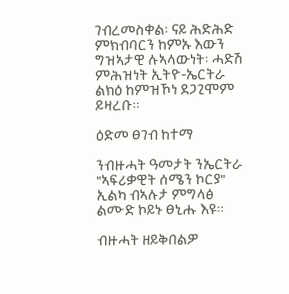ገብረመስቀል፡ ናይ ሕድሕድ ምክብባርን ከምኡ እውን ግዝኣታዊ ሉኣላውነት፡ ሓድሽ ምሕዝነት ኢትዮ-ኤርትራ ልክዕ ከምዝኾነ ደጋጊሞም ይዛረቡ።

ዕድመ ፀገብ ከተማ

ንብዙሓት ዓመታት ንኤርትራ "ኣፍሪቃዊት ሰሜን ኮርያ" ኢልካ ብኣሉታ ምግላፅ ልሙድ ኮይኑ ፀኒሑ እዩ።

ብዙሓት ዘይቅበልዎ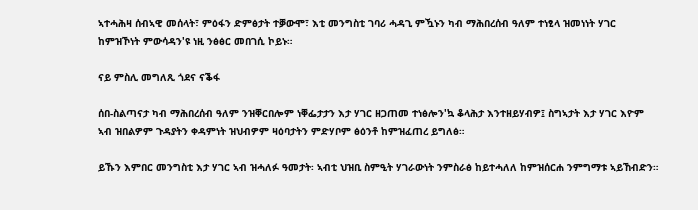ኣተሓሕዛ ሰብኣዊ መሰላት፣ ምዕፋን ድምፅታት ተቓውሞ፣ እቲ መንግስቲ ገባሪ ሓዳጊ ምዃኑን ካብ ማሕበረሰብ ዓለም ተነፂላ ዝመነነት ሃገር ከምዝኾነት ምውሳዳን'ዩ ነዚ ንፅፅር መበገሲ ኮይኑ።

ናይ ምስሊ መግለጺ ጎደና ናቕፋ

ሰበ-ስልጣናታ ካብ ማሕበረሰብ ዓለም ንዝቐርበሎም ነቐፌታታን እታ ሃገር ዘጋጠመ ተነፅሎን'ኳ ቆላሕታ እንተዘይሃብዎ፤ ስግኣታት እታ ሃገር እዮም ኣብ ዝበልዎም ጉዳያትን ቀዳምነት ዝህብዎም ዛዕባታትን ምድሃቦም ፅዕንቶ ከምዝፈጠረ ይግለፅ።

ይኹን እምበር መንግስቲ እታ ሃገር ኣብ ዝሓለፉ ዓመታት፡ ኣብቲ ህዝቢ ስምዒት ሃገራውነት ንምስራፅ ከይተሓለለ ከምዝሰርሐ ንምግማቱ ኣይኸብድን።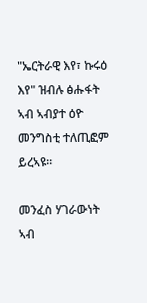"ኤርትራዊ እየ፣ ኩሩዕ እየ" ዝብሉ ፅሑፋት ኣብ ኣብያተ ዕዮ መንግስቲ ተለጢፎም ይረኣዩ።

መንፈስ ሃገራውነት ኣብ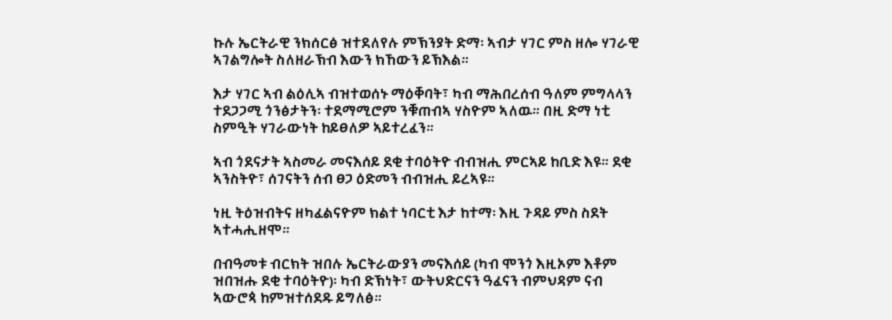ኩሉ ኤርትራዊ ንክሰርፅ ዝተደለየሉ ምኽንያት ድማ፡ ኣብታ ሃገር ምስ ዘሎ ሃገራዊ ኣገልግሎት ስለዘራኽብ እውን ክኸውን ይኽእል።

እታ ሃገር ኣብ ልዕሊኣ ብዝተወሰኑ ማዕቐባት፣ ካብ ማሕበረሰብ ዓለም ምግላላን ተደጋጋሚ ጎንፅታትን፡ ተደማሚሮም ንቑጠብኣ ሃስዮም ኣለዉ። በዚ ድማ ነቲ ስምዒት ሃገራውነት ከይፀለዎ ኣይተረፈን።

ኣብ ጎደናታት ኣስመራ መናእሰይ ደቂ ተባዕትዮ ብብዝሒ ምርኣይ ከቢድ እዩ። ደቂ ኣንስትዮ፣ ሰገናትን ሰብ ፀጋ ዕድመን ብብዝሒ ይረኣዩ።

ነዚ ትዕዝብትና ዘካፈልናዮም ክልተ ነባርቲ እታ ከተማ፡ እዚ ጉዳይ ምስ ስደት ኣተሓሒዘሞ።

በብዓመቱ ብርክት ዝበሉ ኤርትራውያን መናእሰይ (ካብ ሞንጎ እዚኦም እቶም ዝበዝሑ ደቂ ተባዕትዮ)፡ ካብ ድኽነት፣ ውትህድርናን ዓፈናን ብምህዳም ናብ ኣውሮጳ ከምዝተሰደዱ ይግለፅ።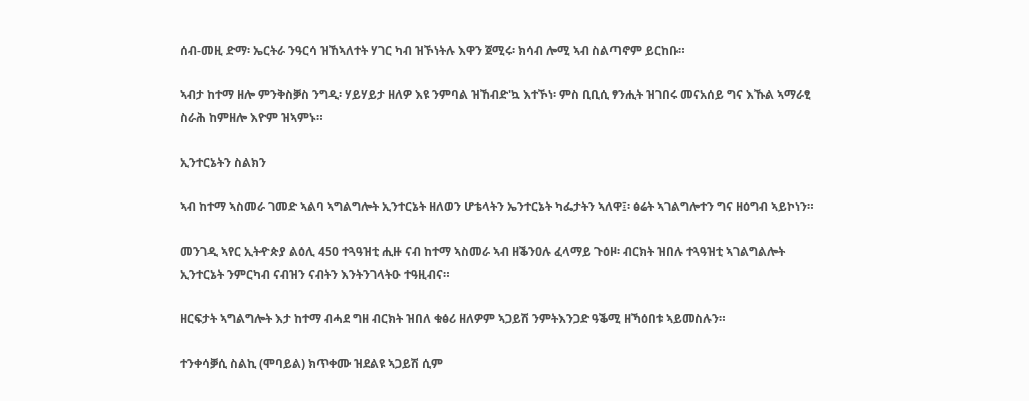ሰብ-መዚ ድማ፡ ኤርትራ ንዓርሳ ዝኸኣለተት ሃገር ካብ ዝኾነትሉ እዋን ጀሚሩ፡ ክሳብ ሎሚ ኣብ ስልጣኖም ይርከቡ።

ኣብታ ከተማ ዘሎ ምንቅስቓስ ንግዲ፡ ሃይሃይታ ዘለዎ እዩ ንምባል ዝኸብድ'ኳ እተኾነ፡ ምስ ቢቢሲ ፃንሒት ዝገበሩ መናአሰይ ግና እኹል ኣማራፂ ስራሕ ከምዘሎ እዮም ዝኣምኑ።

ኢንተርኔትን ስልክን

ኣብ ከተማ ኣስመራ ገመድ ኣልባ ኣግልግሎት ኢንተርኔት ዘለወን ሆቴላትን ኤንተርኔት ካፌታትን ኣለዋ፤፡ ፅሬት ኣገልግሎተን ግና ዘዕግብ ኣይኮነን።

መንገዲ ኣየር ኢትዯጵያ ልዕሊ 450 ተጓዓዝቲ ሒዙ ናብ ከተማ ኣስመራ ኣብ ዘቕንዐሉ ፈላማይ ጉዕዞ፡ ብርክት ዝበሉ ተጓዓዝቲ ኣገልግልሎት ኢንተርኔት ንምርካብ ናብዝን ናብትን እንትንገላትዑ ተዓዚብና።

ዘርፍታት ኣግልግሎት እታ ከተማ ብሓደ ግዘ ብርክት ዝበለ ቁፅሪ ዘለዎም ኣጋይሽ ንምትእንጋድ ዓቕሚ ዘኻዕበቱ ኣይመስሉን።

ተንቀሳቓሲ ስልኪ (ሞባይል) ክጥቀሙ ዝደልዩ ኣጋይሽ ሲም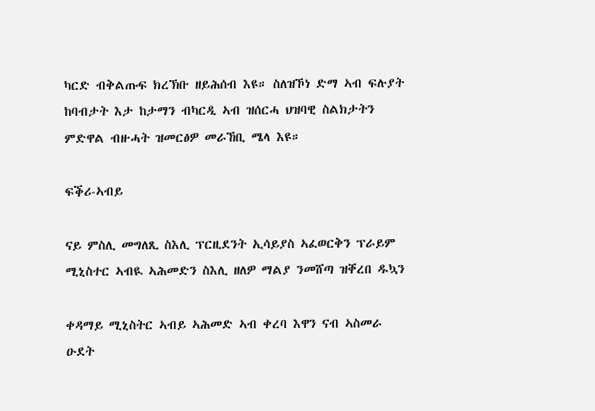ካርድ ብቅልጡፍ ክረኽቡ ዘይሕሰብ እዩ። ስለዝኾነ ድማ ኣብ ፍሉያት ከባብታት እታ ከታማን ብካርዲ ኣብ ዝሰርሓ ህዝባዊ ስልክታትን ምድዋል ብዙሓት ዝመርፅዎ መራኸቢ ሜላ እዩ።

ፍቕሪ-ኣብይ

ናይ ምስሊ መግለጺ ስእሊ ፕርዚደንት ኢሳይያስ ኣፈወርቅን ፕራይም ሚኒስተር ኣብዪ ኣሕመድን ስእሊ ዘለዎ ማልያ ንመሸጣ ዝቐረበ ዱኳን

ቀዳማይ ሚኒስትር ኣብይ ኣሕመድ ኣብ ቀረባ እዋን ናብ ኣስመራ ዑደት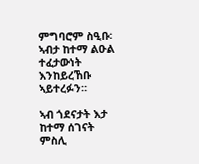ምግባሮም ስዒቡ፡ ኣብታ ከተማ ልዑል ተፈታውነት እንከይረኸቡ ኣይተረፉን።

ኣብ ጎደናታት እታ ከተማ ሰገናት ምስሊ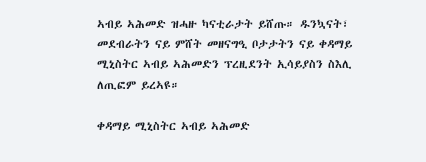ኣብይ ኣሕመድ ዝሓዙ ካናቲራታት ይሸጡ። ዱንኳናት፣ መደብራትን ናይ ምሸት መዘናግዒ ቦታታትን ናይ ቀዳማይ ሚኒስትር ኣብይ ኣሕመድን ፕረዚደንት ኢሳይያስን ስእሊ ለጢፎም ይረኣዩ።

ቀዳማይ ሚኒስትር ኣብይ ኣሕመድ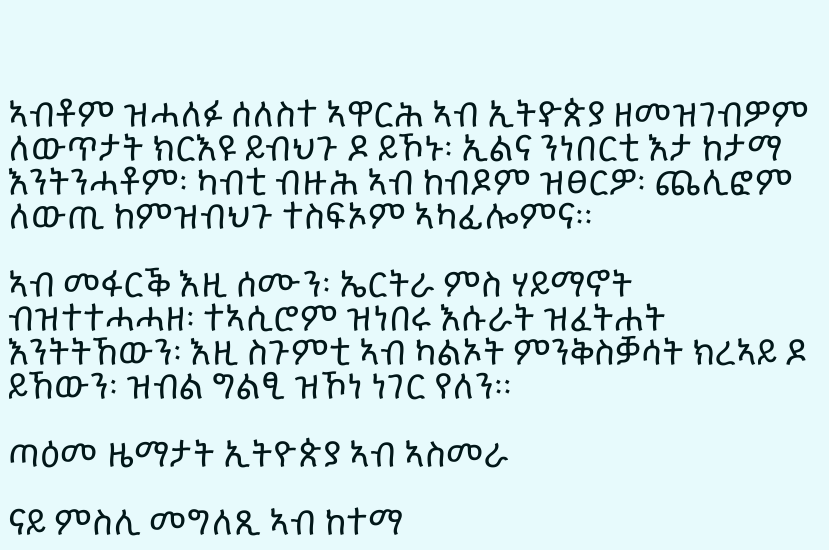ኣብቶም ዝሓለፉ ሰለስተ ኣዋርሕ ኣብ ኢትዯጵያ ዘመዝገብዎም ለውጥታት ክርእዩ ይብህጉ ዶ ይኾኑ፡ ኢልና ንነበርቲ እታ ከታማ እንትንሓቶም፡ ካብቲ ብዙሕ ኣብ ከብዶም ዝፀርዎ፡ ጨሊፎም ለውጢ ከምዝብህጉ ተስፍኦም ኣካፊሎምና።

ኣብ መፋርቕ እዚ ሰሙን፡ ኤርትራ ምስ ሃይማኖት ብዝተተሓሓዘ፡ ተኣሲሮም ዝነበሩ እሱራት ዝፈትሐት እንትትኸውን፡ እዚ ስጉምቲ ኣብ ካልኦት ምንቅስቓሳት ክረኣይ ዶ ይኸውን፡ ዝብል ግልፂ ዝኾነ ነገር የለን።

ጣዕመ ዜማታት ኢትዮጵያ ኣብ ኣስመራ

ናይ ምስሊ መግለጺ ኣብ ከተማ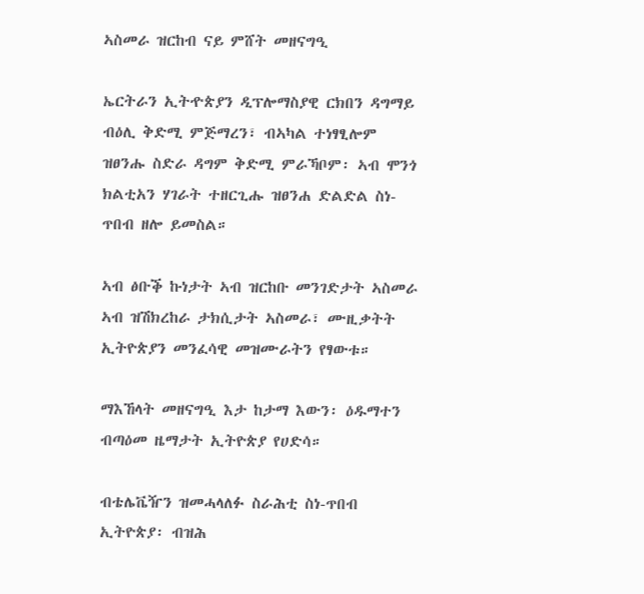ኣስመራ ዝርከብ ናይ ምሸት መዘናግዒ

ኤርትራን ኢትዯጵያን ዲፕሎማስያዊ ርክበን ዳግማይ ብዕሊ ቅድሚ ምጅማረን፣ ብኣካል ተነፃፂሎም ዝፀንሑ ስድራ ዳግም ቅድሚ ምራኻቦም፡ ኣብ ሞንጎ ክልቲአን ሃገራት ተዘርጊሑ ዝፀንሐ ድልድል ስነ-ጥበብ ዘሎ ይመስል።

ኣብ ፅቡቕ ኩነታት ኣብ ዝርከቡ መንገድታት ኣስመራ ኣብ ዝሽክረከራ ታክሲታት ኣስመራ፣ ሙዚቃትት ኢትዮጵያን መንፈሳዊ መዝሙራትን የፃውቱ።

ማእኸላት መዘናግዒ እታ ከታማ እውን፡ ዕዱማተን ብጣዕመ ዜማታት ኢትዮጵያ የሀድሳ።

ብቴሌቬዥን ዝመሓላለፉ ስራሕቲ ስነ-ጥበብ ኢትዮጵያ፡ ብዝሕ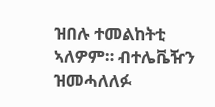ዝበሉ ተመልከትቲ ኣለዎም። ብተሌቬዥን ዝመሓለለፉ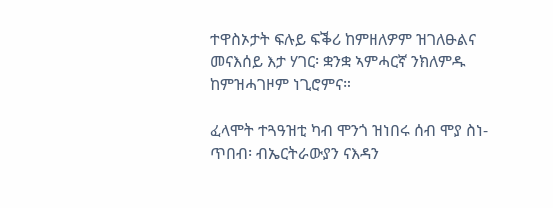ተዋስኦታት ፍሉይ ፍቕሪ ከምዘለዎም ዝገለፁልና መናእሰይ እታ ሃገር፡ ቋንቋ ኣምሓርኛ ንክለምዱ ከምዝሓገዞም ነጊሮምና።

ፈላሞት ተጓዓዝቲ ካብ ሞንጎ ዝነበሩ ሰብ ሞያ ስነ-ጥበብ፡ ብኤርትራውያን ናእዳን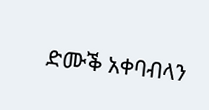ድሙቕ አቀባብላን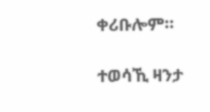ቀሪቡሎም።

ተወሳኺ ዛንታ